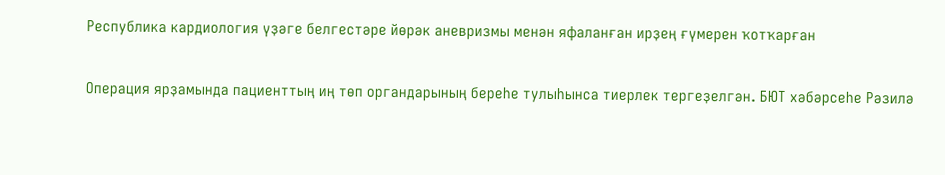Республика кардиология үҙәге белгестәре йөрәк аневризмы менән яфаланған ирҙең ғүмерен ҡотҡарған

Операция ярҙамында пациенттың иң төп органдарының береһе тулыһынса тиерлек тергеҙелгән. БЮТ хәбәрсеһе Рәзилә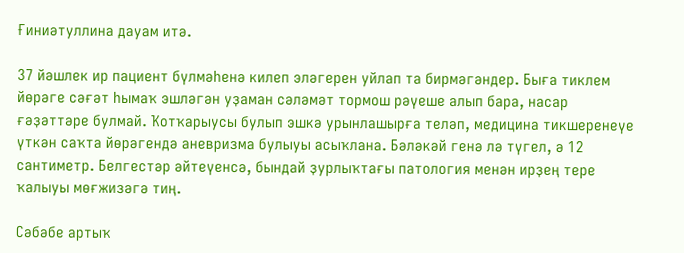Ғиниәтуллина дауам итә.

37 йәшлек ир пациент бүлмәһенә килеп эләгерен уйлап та бирмәгәндер. Быға тиклем йөрәге сәғәт һымаҡ эшләгән уҙаман сәләмәт тормош рәүеше алып бара, насар ғәҙәттәре булмай. Ҡотҡарыусы булып эшкә урынлашырға теләп, медицина тикшеренеүе үткән саҡта йөрәгендә аневризма булыуы асыҡлана. Бәләкәй генә лә түгел, ә 12 сантиметр. Белгестәр әйтеүенсә, бындай ҙурлыҡтағы патология менән ирҙең тере ҡалыуы мөғжизәгә тиң.

Сәбәбе артыҡ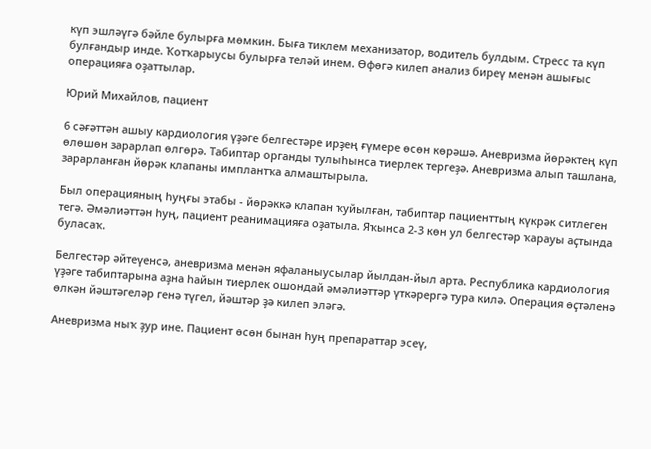күп эшләүгә бәйле булырға мөмкин. Быға тиклем механизатор, водитель булдым. Стресс та күп булғандыр инде. Ҡотҡарыусы булырға теләй инем. Өфөгә килеп анализ биреү менән ашығыс операцияға оҙаттылар.

Юрий Михайлов, пациент

6 сәғәттән ашыу кардиология үҙәге белгестәре ирҙең ғүмере өсөн көрәшә. Аневризма йөрәктең күп өлөшөн зарарлап өлгөрә. Табиптар органды тулыһынса тиерлек тергеҙә. Аневризма алып ташлана, зарарланған йөрәк клапаны имплантҡа алмаштырыла.

Был операцияның һуңғы этабы - йөрәккә клапан ҡуйылған, табиптар пациенттың күкрәк ситлеген тегә. Әмәлиәттән һуң, пациент реанимацияға оҙатыла. Яҡынса 2-3 көн ул белгестәр ҡарауы аҫтында буласаҡ.

Белгестәр әйтеүенсә, аневризма менән яфаланыусылар йылдан-йыл арта. Республика кардиология үҙәге табиптарына аҙна һайын тиерлек ошондай әмәлиәттәр үткәрергә тура килә. Операция өҫтәленә өлкән йәштәгеләр генә түгел, йәштәр ҙә килеп эләгә.

Аневризма ныҡ ҙур ине. Пациент өсөн бынан һуң препараттар эсеү,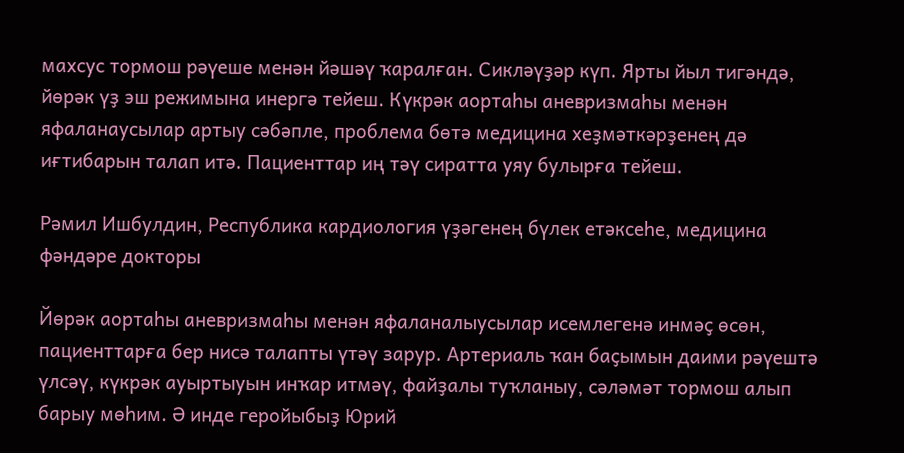махсус тормош рәүеше менән йәшәү ҡаралған. Сикләүҙәр күп. Ярты йыл тигәндә, йөрәк үҙ эш режимына инергә тейеш. Күкрәк аортаһы аневризмаһы менән яфаланаусылар артыу сәбәпле, проблема бөтә медицина хеҙмәткәрҙенең дә иғтибарын талап итә. Пациенттар иң тәү сиратта уяу булырға тейеш.

Рәмил Ишбулдин, Республика кардиология үҙәгенең бүлек етәксеһе, медицина фәндәре докторы

Йөрәк аортаһы аневризмаһы менән яфаланалыусылар исемлегенә инмәҫ өсөн, пациенттарға бер нисә талапты үтәү зарур. Артериаль ҡан баҫымын даими рәүештә үлсәү, күкрәк ауыртыуын инҡар итмәү, файҙалы туҡланыу, сәләмәт тормош алып барыу мөһим. Ә инде геройыбыҙ Юрий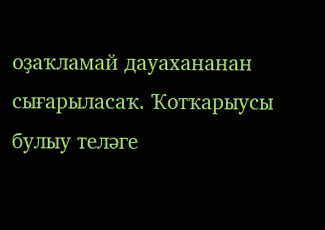оҙаҡламай дауахананан сығарыласаҡ. Ҡотҡарыусы булыу теләге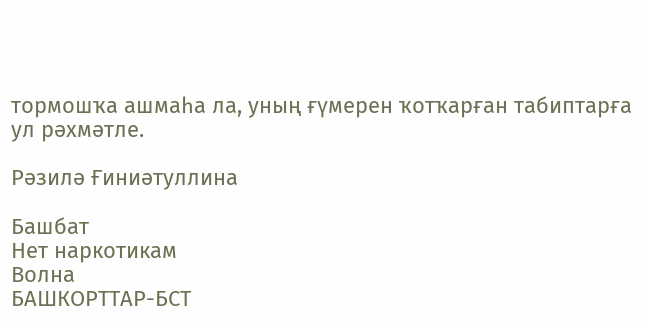тормошҡа ашмаһа ла, уның ғүмерен ҡотҡарған табиптарға ул рәхмәтле.

Рәзилә Ғиниәтуллина

Башбат
Нет наркотикам
Волна
БАШКОРТТАР-БСТ